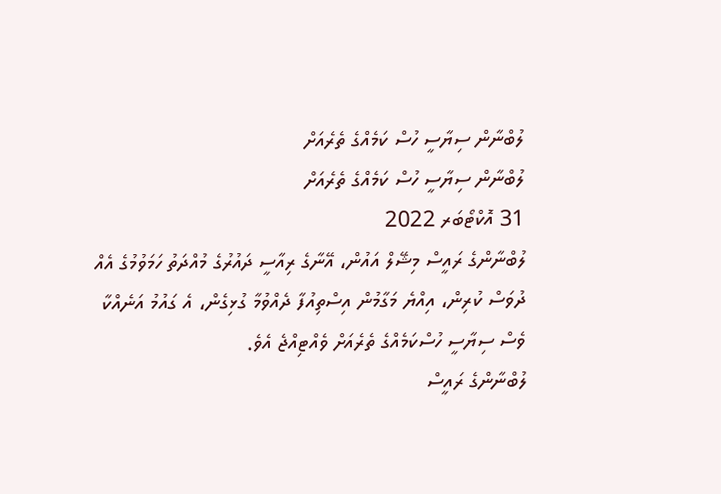ލުބްނާން ސިޔާސީ ހުސް ކަމެއްގެ ތެރެއަށް
ލުބްނާން ސިޔާސީ ހުސް ކަމެއްގެ ތެރެއަށް
31 އޮކްޓޯބަރ 2022
ލުބްނާންގެ ރައީސް މިޝޭލް އައުން، އޭނާގެ ރިއާސީ ދައުރުގެ މުއްދަތު ހަމަވުމުގެ އެއް ދުވަސް ކުރިން، އިއްޔެ މަގާމުން އިސްތިއުފާ ދެއްވުމާ ގުޅިގެން، އެ ގައުމު އަނެއްކާ ވެސް ސިޔާސީ ހުސްކަމެއްގެ ތެރެއަށް ވެއްޓިއްޖެ އެވެ.
ލުބްނާންގެ ރައީސް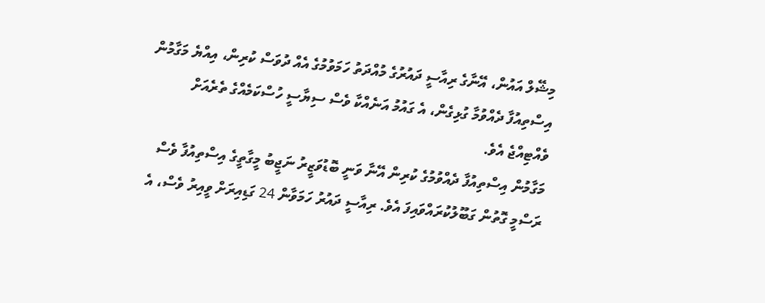މިޝޭލް އައުން، އޭނާގެ ރިއާސީ ދައުރުގެ މުއްދަތު ހަމަވުމުގެ އެއް ދުވަސް ކުރިން، އިއްޔެ މަގާމުން އިސްތިއުފާ ދެއްވުމާ ގުޅިގެން، އެ ގައުމު އަނެއްކާ ވެސް ސިޔާސީ ހުސްކަމެއްގެ ތެރެއަށް ވެއްޓިއްޖެ އެވެ.
މަގާމުން އިސްތިއުފާ ދެއްވުމުގެ ކުރިން އޭނާ ވަނީ ބޮޑުވަޒީރު ނަޖީބު މީގާތީގެ އިސްތިއުފާ ވެސް ރަސްމީ ގޮތުން ގަބޫލުކުރައްވައިފަ އެވެ. ރިއާސީ ދައުރު ހަމަވާން 24 ގަޑިއިރަށް ވީއިރު ވެސް، އެ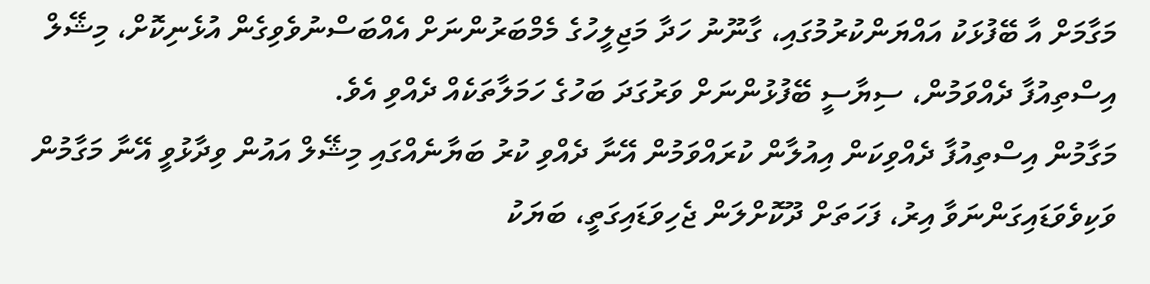މަގާމަށް އާ ބޭފުޅަކު އައްޔަންކުރުމުގައި، ގާނޫނު ހަދާ މަޖިލީހުގެ މެމްބަރުންނަށް އެއްބަސްނުވެވިގެން އުޅެނިކޮށް، މިޝޭލް އިސްތިއުފާ ދެއްވަމުން، ސިޔާސީ ބޭފުޅުންނަށް ވަރުގަދަ ބަހުގެ ހަމަލާތަކެއް ދެއްވި އެވެ.
މަގާމުން އިސްތިއުފާ ދެއްވިކަން އިއުލާން ކުރައްވަމުން އޭނާ ދެއްވި ކުރު ބަޔާނެއްގައި މިޝޭލް އައުން ވިދާޅުވީ އޭނާ މަގާމުން ވަކިވެވަޑައިގަންނަވާ އިރު، ފަހަތަށް ދޫކޮށްލަން ޖެހިވަޑައިގަތީ، ބަޔަކު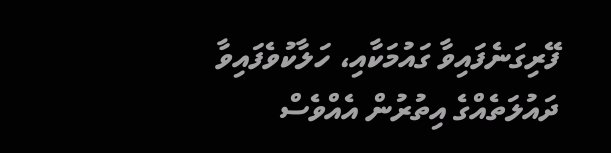ފޭރިގަނެފައިވާ ގައުމަކާއި، ހަލާކުވެފައިވާ ދައުލަތެއްގެ އިތުރުން އެއްވެސް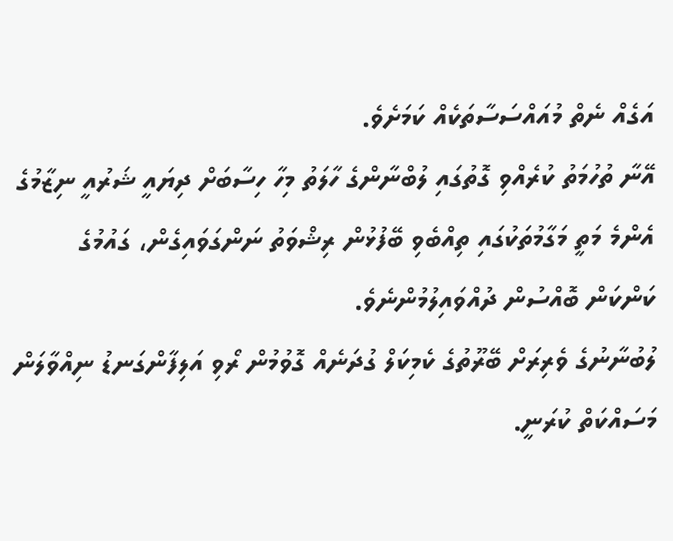އަގެއް ނެތް މުއައްސަސާތަކެއް ކަމަށެވެ.
އޭނާ ތުހުމަތު ކުރެއްވި ގޮތުގައި ލުބްނާންގެ ހާލަތު މިހާ ހިސާބަށް ދިޔައީ ޝަރުއީ ނިޒާމުގެ އެންމެ މަތީ މަގާމުތަކުގައި ތިއްބެވި ބޭފުޅުން ރިޝްވަތު ނަންގަވައިގެން، ގައުމުގެ ކަންކަން ބޮއްސުން ދުއްވައިލުމުންނެވެ.
ލުބުނާނުގެ ވެރިރަށް ބޭރޫތުގެ ކެމިކަލް ގުދަނެއް ގޮވުމުން ރޯވި އަލިފާންގަނޑު ނިއްވާލަން މަސައްކަތް ކުރަނީ.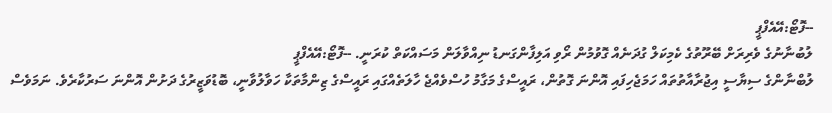--ފޮޓޯ:އޭއެފްޕީ
ލުބުނާނުގެ ވެރިރަށް ބޭރޫތުގެ ކެމިކަލް ގުދަނެއް ގޮވުމުން ރޯވި އަލިފާންގަނޑު ނިއްވާލަން މަސައްކަތް ކުރަނީ. --ފޮޓޯ:އޭއެފްޕީ
ލުބްނާންގެ ސިޔާސީ އިޖުރާއާތުތައް ހަމަޖެހިފައި އޮންނަ ގޮތުން، ރައީސްގެ މަގާމު ހުސްވެއްޖެ ހާލަތެއްގައި ރައީސްގެ ޒިންމާތަކާ ހަވާލުވާނީ، ބޮޑުވަޒީރުގެ ދަށުން އޮންނަ ސަރުކާރެވެ. ނަމަވެސް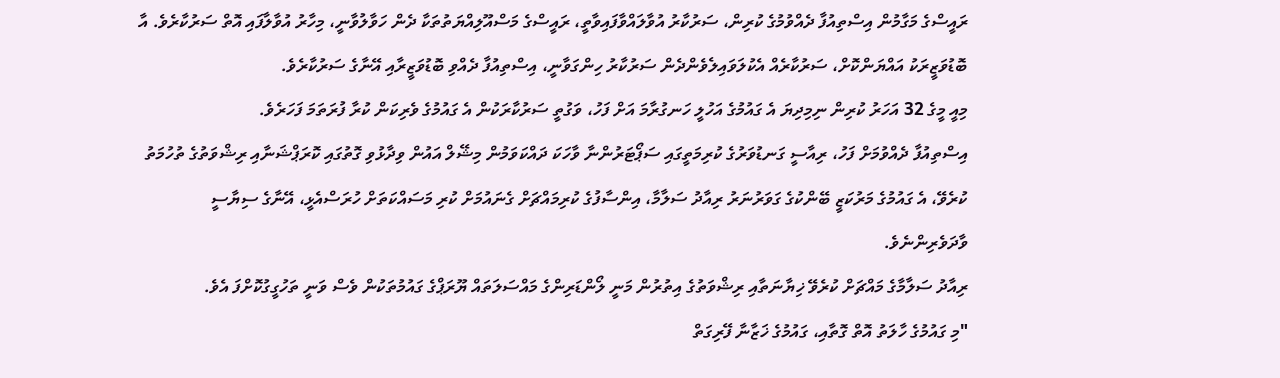ރައީސްގެ މަގާމުން އިސްތިއުފާ ދެއްވުމުގެ ކުރިން، ސަރުކާރު އުވާލައްވާފައިވާތީ، ރައީސްގެ މަސްއޫލިއްޔަތުތަކާ ދެން ހަވާލުވާނީ، މިހާރު އުވާލާފައި އޮތް ސަރުކާރެވެ. އާ ބޮޑުވަޒީރަކު އައްޔަންކޮށް، ސަރުކާރެއް އެކުލަވައިލެވެންދެން ސަރުކާރު ހިންގަވާނީ، އިސްތިއުފާ ދެއްވި ބޮޑުވަޒީރާއި އޭނާގެ ސަރުކާރެވެ.
މިއީ މީގެ 32 އަހަރު ކުރިން ނިމިދިޔަ އެ ގައުމުގެ އަހުލީ ހަނގުރާމަ އަށް ފަހު، ވަގުތީ ސަރުކާރަކުން އެ ގައުމުގެ ވެރިކަން ކުރާ ފުރަތަމަ ފަހަރެވެ.
އިސްތިއުފާ ދެއްވުމަށް ފަހު، ރިއާސީ ގަނޑުވަރުގެ ކުރިމަތީގައި ސަޕޯޓަރުންނާ ވާހަކަ ދައްކަވަމުން މިޝޭލް އައުން ވިދާޅުވި ގޮތުގައި ކޮރަޕްޝަނާއި ރިޝްވަތުގެ ތުހުމަތު ކުރެވޭ، އެ ގައުމުގެ މަރުކަޒީ ބޭންކުގެ ގަވަރުނަރު ރިއާދު ސަލާމާ، އިންސާފުގެ ކުރިމައްޗަށް ގެނައުމަށް ކުރި މަސައްކަތަށް ހުރަސްއެޅީ، އޭނާގެ ސިޔާސީ ވާދަވެރިންނެވެ.
ރިއާދު ސަލާމާގެ މައްޗަށް ކުރެވޭ ޚިޔާނަތާއި ރިޝްވަތުގެ އިތުރުން މަނީ ލޯންޑަރިންގެ މައްސަލަތައް ޔޫރަޕްގެ ގައުމުތަކުން ވެސް ވަނީ ތަހުގީގުކޮށްފަ އެވެ.
"މި ގައުމުގެ ހާލަތު އޮތް ގޮތާއި، ގައުމުގެ ޚަޒާނާ ފޭރިގަތް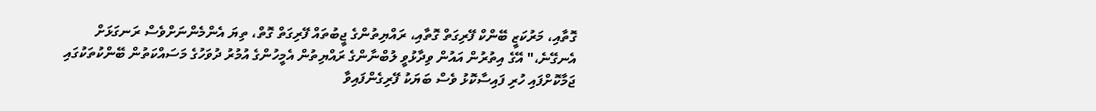ގޮތާއި، މަރުކަޒީ ބޭންކް ފޭރިގަތް ގޮތާއި، ރައްޔިތުންގެ ޖީބުތައް ފޭރިގަތް ގޮތް، ތިޔަ އެންމެންނަށްވެސް ރަނގަޅަށް އެނގޭނެ،" އޭގެ އިތުރުން އައުން ވިދާޅުވީ ލުބްނާންގެ ރައްޔިތުން އެމީހުންގެ އުމުރު ދުވަހުގެ މަސައްކަތުން ބޭންކުތަކުގައި ޖަމާކޮށްފައި ހުރި ފައިސާކޮޅު ވެސް ބަޔަކު ފޭރިގެންފައިވާ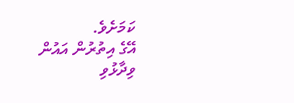ކަމަށެވެ.
އޭގެ އިތުރުން އައުން ވިދާޅުވި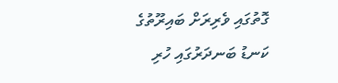ގޮތުގައި ވެރިރަށް ބައިރޫތުގެ ކަނޑު ބަނދަރުގައި ހުރި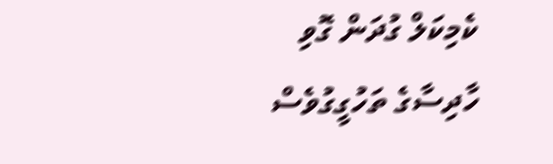ކެމިކަލް ގުދަން ގޮވި ހާދިސާގެ ތަހުގީގުވެސް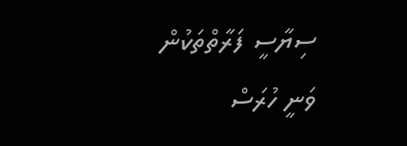ސިޔާސީ ފަރާތްތަކުން ވަނީ ހުރަސް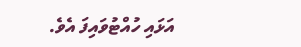އަޅައި ހުއްޓުވައިފަ އެވެ.